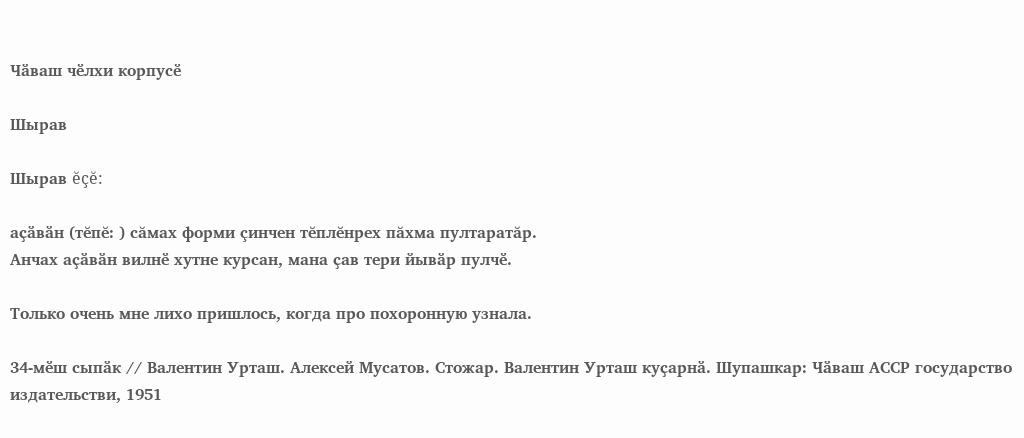Чӑваш чӗлхи корпусӗ

Шырав

Шырав ĕçĕ:

аҫӑвӑн (тĕпĕ: ) сăмах форми çинчен тĕплĕнрех пăхма пултаратăр.
Анчах аҫӑвӑн вилнӗ хутне курсан, мана ҫав тери йывӑр пулчӗ.

Только очень мне лихо пришлось, когда про похоронную узнала.

34-мӗш сыпӑк // Валентин Урташ. Алексей Мусатов. Стожар. Валентин Урташ куҫарнӑ. Шупашкар: Чӑваш АССР государство издательстви, 1951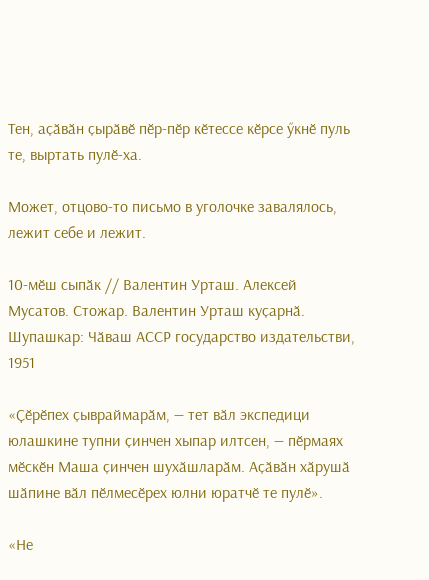Тен, аҫӑвӑн ҫырӑвӗ пӗр-пӗр кӗтессе кӗрсе ӳкнӗ пуль те, выртать пулӗ-ха.

Может, отцово-то письмо в уголочке завалялось, лежит себе и лежит.

10-мӗш сыпӑк // Валентин Урташ. Алексей Мусатов. Стожар. Валентин Урташ куҫарнӑ. Шупашкар: Чӑваш АССР государство издательстви, 1951

«Ҫӗрӗпех ҫывраймарӑм, — тет вӑл экспедици юлашкине тупни ҫинчен хыпар илтсен, — пӗрмаях мӗскӗн Маша ҫинчен шухӑшларӑм. Аҫӑвӑн хӑрушӑ шӑпине вӑл пӗлмесӗрех юлни юратчӗ те пулӗ».

«Не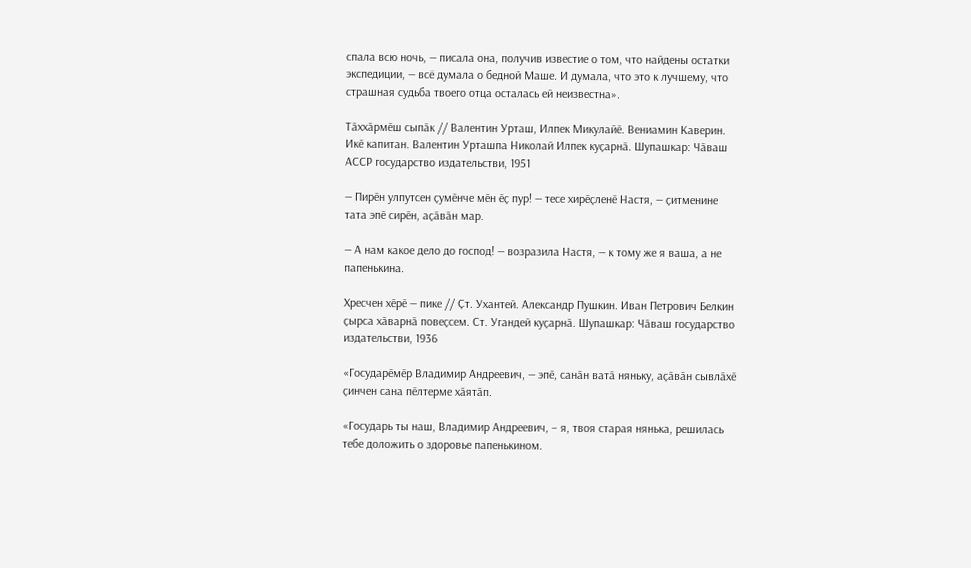спала всю ночь, — писала она, получив известие о том, что найдены остатки экспедиции, — всё думала о бедной Маше. И думала, что это к лучшему, что страшная судьба твоего отца осталась ей неизвестна».

Тӑххӑрмӗш сыпӑк // Валентин Урташ, Илпек Микулайӗ. Вениамин Каверин. Икӗ капитан. Валентин Урташпа Николай Илпек куҫарнӑ. Шупашкар: Чӑваш АССР государство издательстви, 1951

— Пирӗн улпутсен ҫумӗнче мӗн ӗҫ пур! — тесе хирӗҫленӗ Настя, — ҫитменине тата эпӗ сирӗн, аҫӑвӑн мар.

— А нам какое дело до господ! — возразила Настя, — к тому же я ваша, а не папенькина.

Хресчен хӗрӗ — пике // Ҫт. Ухантей. Александр Пушкин. Иван Петрович Белкин ҫырса хӑварнӑ повеҫсем. Ст. Угандей куҫарнӑ. Шупашкар: Чӑваш государство издательстви, 1936

«Государӗмӗр Владимир Андреевич, — эпӗ, санӑн ватӑ няньку, аҫӑвӑн сывлӑхӗ ҫинчен сана пӗлтерме хӑятӑп.

«Государь ты наш, Владимир Андреевич, – я, твоя старая нянька, решилась тебе доложить о здоровье папенькином.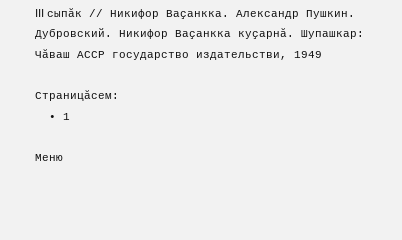III сыпӑк // Никифор Ваҫанкка. Александр Пушкин. Дубровский. Никифор Ваҫанкка куҫарнӑ. Шупашкар: Чӑваш АССР государство издательстви, 1949

Страницăсем:
  • 1

Меню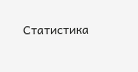Статистика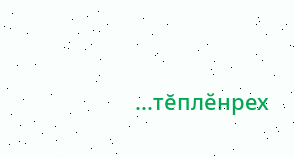...тĕплӗнрех